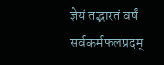ज्ञेयं तद्भारतं वर्षं सर्वकर्मफलप्रदम्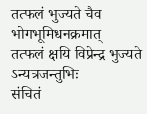तत्फलं भुज्यते चैव भोगभूमिधनक्रमात्
तत्फलं क्षयि विप्रेन्द्र भुज्यते ऽन्यत्रजन्तुभिः
संचितं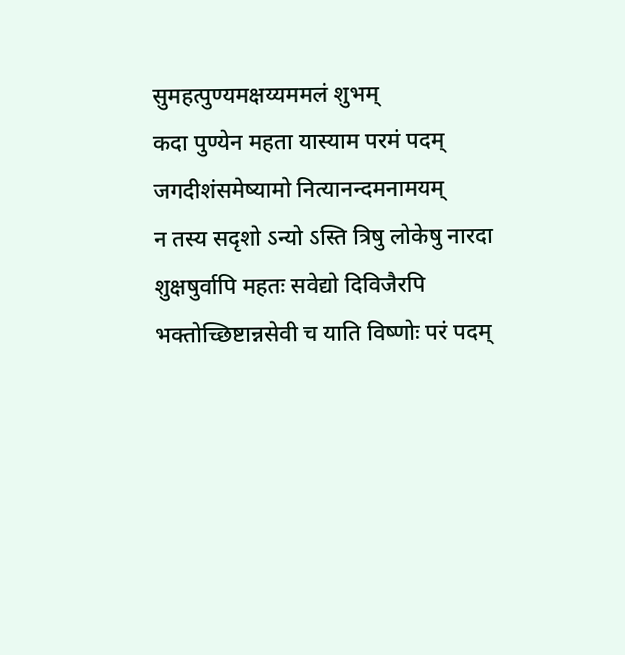सुमहत्पुण्यमक्षय्यममलं शुभम्
कदा पुण्येन महता यास्याम परमं पदम्
जगदीशंसमेष्यामो नित्यानन्दमनामयम्
न तस्य सदृशो ऽन्यो ऽस्ति त्रिषु लोकेषु नारदा
शुक्षषुर्वापि महतः सवेद्यो दिविजैरपि
भक्तोच्छिष्टान्नसेवी च याति विष्णोः परं पदम्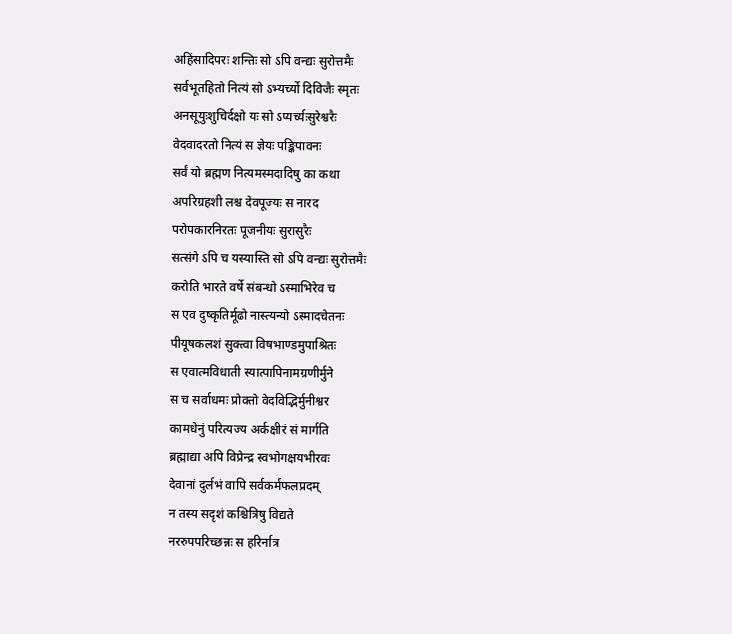अहिंसादिपरः शन्तिः सो ऽपि वन्द्यः सुरोत्तमैः
सर्वभूतहितो नित्यं सो ऽभ्यर्च्यो दिविजैः स्मृतः
अनसूयुःशुचिर्दक्षो यः सो ऽप्यर्च्यःसुरेश्वरैः
वेदवादरतो नित्यं स ज्ञेयः पङ्किपावनः
सर्वं यो ब्रह्मण नित्यमस्मदादिषु का कथा
अपरिग्रहशी लश्च देवपूज्यः स नारद
परोपकारनिरतः पूजनीयः सुरासुरैः
सत्संगे ऽपि च यस्यास्ति सो ऽपि वन्द्यः सुरोत्तमैः
करोति भारते वर्षे संबन्धो ऽस्माभिरेव च
स एव दुष्कृतिर्मूढो नास्त्यन्यो ऽस्मादचेतनः
पीयूषकलशं सुक्त्वा विषभाण्डमुपाश्रितः
स एवात्मविधाती स्यात्पापिनामग्रणीर्मुने
स च सर्वाधमः प्रोक्तो वेदविद्भिर्मुनीश्वर
कामधेनुं परित्यज्य अर्कक्षीरं सं मार्गति
ब्रह्माद्या अपि विप्रेन्द्र स्वभोगक्षयभीरवः
देवानां दुर्लभं वापि सर्वकर्मफलप्रदम्
न तस्य सदृशं कश्चित्रिषु विद्यते
नररुपपरिच्छन्नः स हरिर्नात्र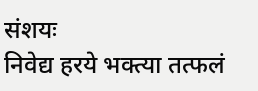संशयः
निवेद्य हरये भक्त्या तत्फलं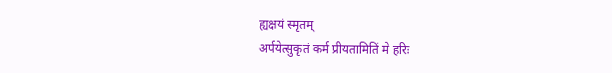ह्यक्षयं स्मृतम्
अर्पयेत्सुकृतं कर्म प्रीयतामितिं मे हरिः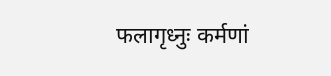फलागृध्नुः कर्मणां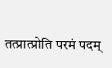तत्प्रात्प्रोति परमं पदम्